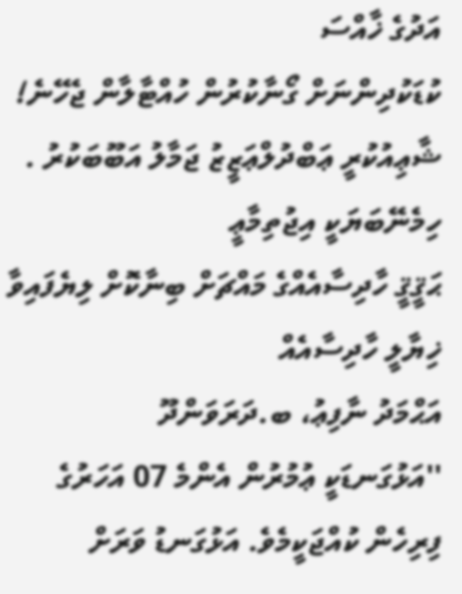އަދުގެ ޚާއްސަ
ކުޑަކުދިންނަށް ގޯނާކުރުން ހުއްޓާލާން ޖެހޭނެ!
ޝާޢިއުކުރީ ޢަބްދުލްޢަޒީޒު ޖަމާލު އަބޫބަކުރު . ހިމެނޭބަޔަކީ އިޖުތިމާޢީ
ޙަޤީޤީ ހާދިސާއެއްގެ މައްޗަށް ބިނާކޮށް ލިޔެފައިވާ ޚިޔާލީ ހާދިސާއެއް
އަޙްމަދު ނާފިޢު، ބ.ދަރަވަންދޫ
''އަޅުގަނޑަކީ ޢުމުރުން އެންމެ 07 އަހަރުގެ ފިރިހެން ކުއްޖަކީމެވެ. އަޅުގަނޑު ވަރަށް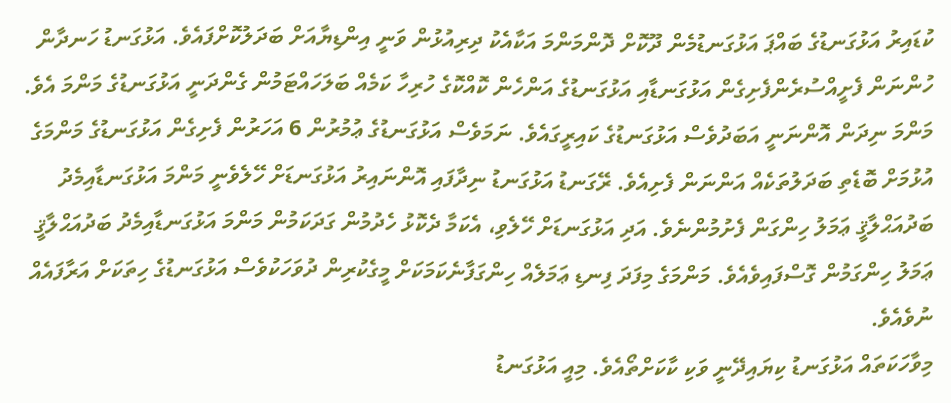ކުޑައިރު އަޅުގަނޑުގެ ބައްޕަ އަޅުގަނޑުމެން ދޫކޮށް ދޮންމަންމަ އަކާއެކު ދިރިއުޅުން ވަނީ އިންޑިޔާއަށް ބަދަލުކޮށްފައެވެ. އަޅުގަނޑު ހަނދާން ހުންނަން ފެށީއްސުރެންފެށިގެން އަޅުގަނޑާއި އަޅުގަނޑުގެ އަންހެން ކޮއްކޮގެ ހުރިހާ ކަމެއް ބަލަހައްޓަމުން ގެންދަނީ އަޅުގަނޑުގެ މަންމަ އެވެ. މަންމަ ނިދަން އޮންނަނީ އަބަދުވެސް އަޅުގަނޑުގެ ކައިރީގައެވެ. ނަމަވެސް އަޅުގަނޑުގެ ޢުމުރުން 6 އަހަރުން ފެށިގެން އަޅުގަނޑުގެ މަންމަގެ އުޅުމަށް ބޮޑެތި ބަދަލުތަކެއް އަންނަން ފެށިއެވެ. ރޭގަނޑު އަޅުގަނޑު ނިދާފައި އޮންނައިރު އަޅުގަނޑަށް ހޭލެވެނީ މަންމަ އަޅުގަނޑާއިމެދު ބަދުއަޙްލާޤީ ޢަމަލު ހިންގަން ފެށުމުންނެވެ. އަދި އަޅުގަނޑަށް ހޭލެވި، އެކަމާ ދެކޮޅު ހެދުމުން ގަދަކަމުން މަންމަ އަޅުގަނޑާއިމެދު ބަދުއަޙްލާޤީ ޢަމަލު ހިންގަމުން ގޮސްފައިވެއެވެ. މަންމަގެ މިފަދަ ފިނޑި ޢަމަލެއް ހިންގަފާނެކަމަކަށް މީގެކުރިން ދުވަހަކުވެސް އަޅުގަނޑުގެ ހިތަކަށް އަރާފައެއް ނުވެއެވެ.
މިވާހަކަތައް އަޅުގަނޑު ކިޔައިދޭނީ ވަކި ކާކަށްތޯއެވެ. މިއީ އަޅުގަނޑު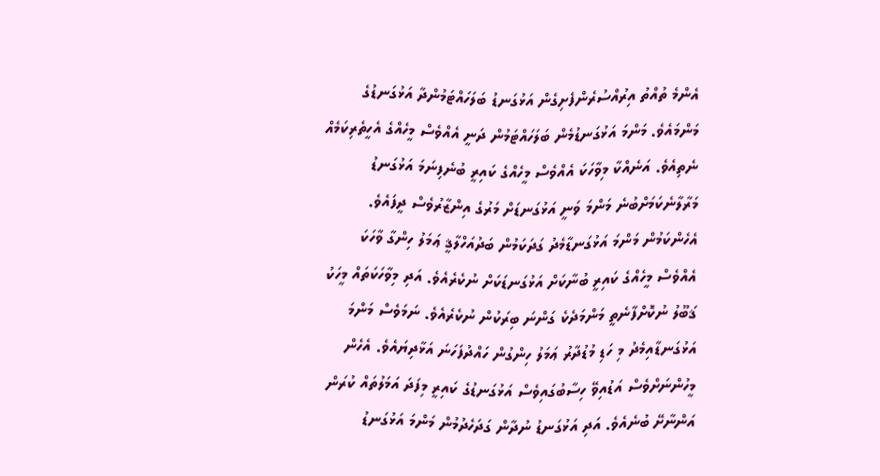އެންމެ ތުއްތު އިރުއްސުރެންފެށިގެން އަޅުގަނޑު ބަލަހައްޓަމުންދާ އަޅުގަނޑުގެ މަންމައެވެ. މަންމަ އަޅުގަނޑުމެން ބަލަހައްޓަމުން ދަނީ އެއްވެސް މީހެއްގެ އެހީތެރިކަމެއް ނެތިއެވެ. އަނެއްކާ މިވާހަކަ އެއްވެސް މީހެއްގެ ކައިރީ ބުނެފިނަމަ އަޅުގަނޑު މަރާލާނެކަމަށްބުނެ މަންމަ ވަނީ އަޅުގަނޑަށް މަރުގެ އިންޒާރުވެސް ދީފައެވެ. އެހެންކަމުން މަންމަ އަޅުގަނޑާމެދު ގަދަކަމުން ބަދުއަހްލާޤީ ޢަމަލު ހިންގާ ވާހަކަ އެއްވެސް މީހެއްގެ ކައިރީ ބުނާކަށް އަޅުގަނޑަކަށް ނުކެރެއެވެ. އަދި މިވާހަކަތައް މީހަކު ޤަބޫލު ނުކޮށްފާނެތީ މަންމަދެކެ ގަންނަ ބިރަކުން ނުކެރެއެވެ. ނަމަވެސް މަންމަ އަޅުގަނޑާއިމެދު މި ހަޑި މުޑުދާރު ޢަމަލު ހިންގުން ހައްދުފަހަނަ އަޅާދިޔައެވެ. އެހެން މީހުންނަށްވެސް އަޑުއިވޭ ހިސާބުގައިވެސް އަޅުގަނޑުގެ ކައިރީ މިފަދަ އަމަލުތައް ކުރަން އަންނާށޭ ބުނެއެވެ. އަދި އަޅުގަނޑު ނުދާން ގަދަހެދުމުން މަންމަ އަޅުގަނޑު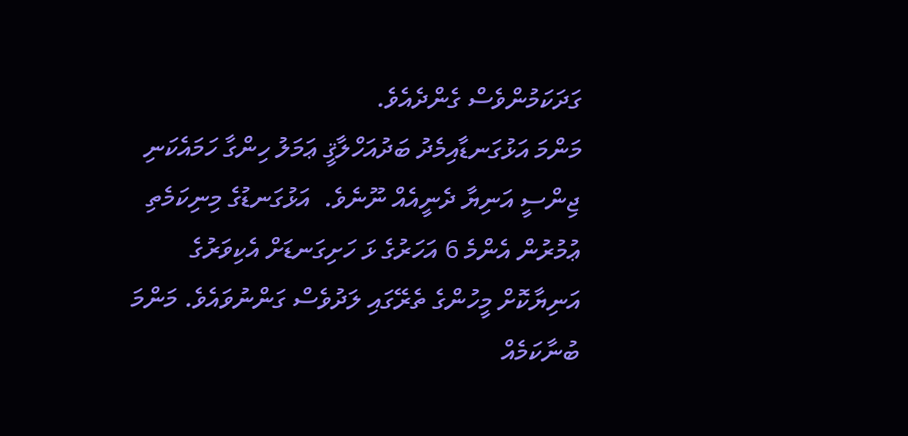ގަދަކަމުންވެސް ގެންދެއެވެ.
މަންމަ އަޅުގަނޑާއިމެދު ބަދުއަހްލާޤީ ޢަމަލު ހިންގާ ހަމައެކަނި ޖިންސީ އަނިޔާ ދެނީއެއް ނޫނެވެ.  އަޅުގަނޑުގެ މިނިކަމެތި ޢުމުރުން އެންމެ 6 އަހަރުގެ ޅަ ހަށިގަނޑަށް އެކިވަރުގެ އަނިޔާކޮށް މީހުންގެ ތެރޭގައި ލަދުވެސް ގަންނުވައެވެ. މަންމަ ބުނާކަމެއް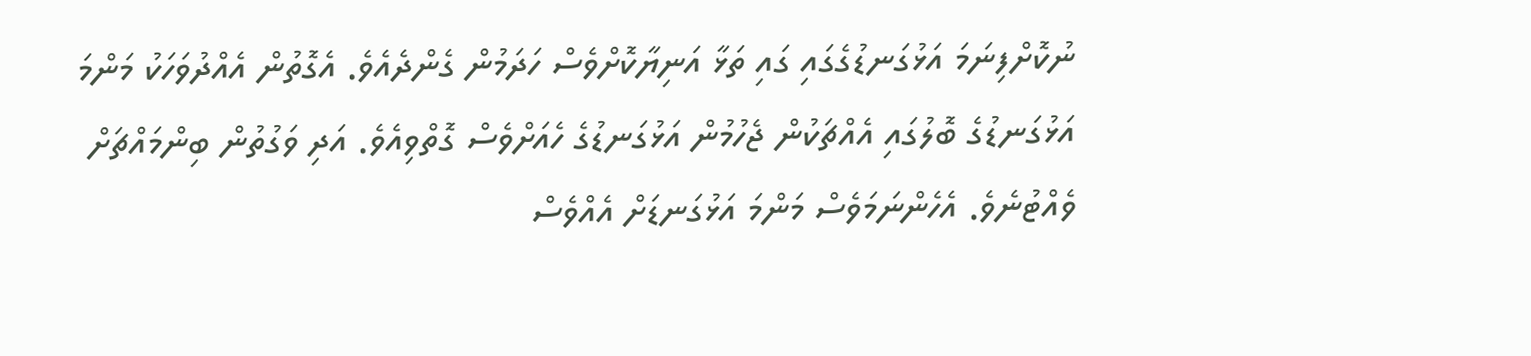ނުކޮށްފިނަމަ އަޅުގަނޑުގެގައި ގައި ތަޅާ އަނިޔާކޮށްވެސް ހަދަމުން ގެންދެއެވެ. އެގޮތުން އެއްދުވަހަކު މަންމަ އަޅުގަނޑުގެ ބޮލުގައި އެއްޗަކުން ޖެހުމުން އަޅުގަނޑުގެ ހެއަށްވެސް ގޮތްވިއެވެ. އަދި ވަގުތުން ބިންމައްޗަށް ވެއްޓުނެވެ. އެހެންނަމަވެސް މަންމަ އަޅުގަނޑަށް އެއްވެސް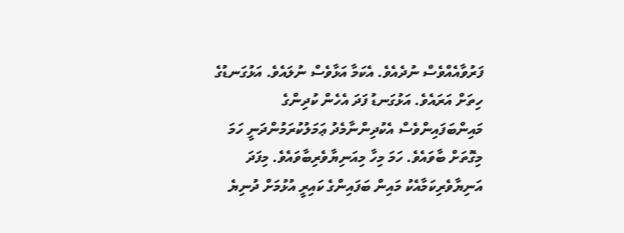ފަރުވާއެއްވެސް ނުދެއެވެ. އެކަމާ އަޅާވެސް ނުލައެވެ. އަޅުގަނޑުގެ ހިތަށް އަރައެވެ. އަޅުގަނޑު ފަދަ އެހެން ކުދިންގެ މައިންބަފައިންވެސް އެކުދިންނާމެދު ޢަމަލުކުރަމުންދަނީ ހަމަ މިގޮތަށް ބާވައެވެ. ހަމަ މިހާ މިއަނިޔާވެރިބާވައެވެ. މިފަދަ އަނިޔާވެރިކަމާއެކު މައިން ބަފައިންގެ ކައިރީ އުޅުމަށް ދުނިޔެ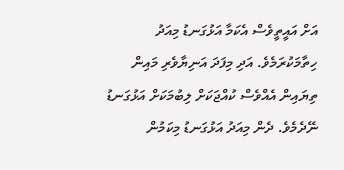އަށް އައީތީވެސް އެކަމާ އަޅުގަނޑު މިއަދު ހިތާމަކުރަމެވެ. އަދި މިފަދަ އަނިޔާވެރި މައިން ތިޔައިން އެއްވެސް ކުއްޖަކަށް ލިބުމަކަށް އަޅުގަނޑު ނޭދެމެވެ. ދެން މިއަދު އަޅުގަނޑު މިކަމުން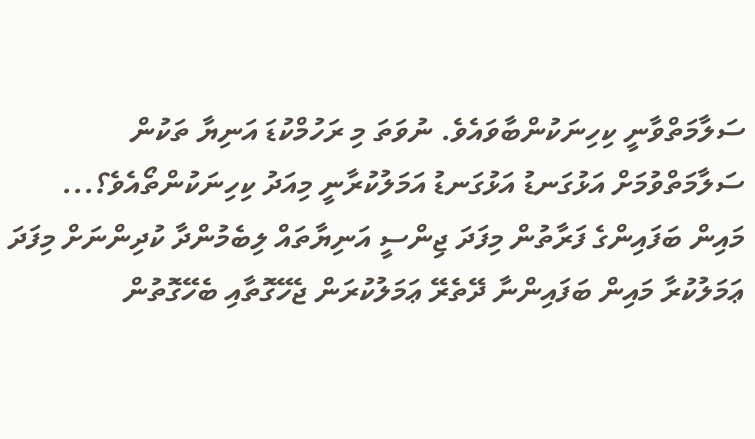ސަލާމަތްވާނީ ކިހިނަކުންބާވައެވެ. ނުވަތަ މި ރަހުމްކުޑަ އަނިޔާ ތަކުން ސަލާމަތްވުމަށް އަޅުގަނޑު އަޅުގަނޑު އަމަލުކުރާނީ މިއަދު ކިހިނަކުންތޯއެވެ؟...
މައިން ބަފައިންގެ ފަރާތުން މިފަދަ ޖިންސީ އަނިޔާތައް ލިބެމުންދާ ކުދިންނަށް މިފަދަ ޢަމަލުކުރާ މައިން ބަފައިންނާ ދޭތެރޭ ޢަމަލުކުރަން ޖެހޭގޮތާއި ބެހޭގޮތުން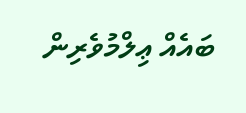ބައެއް ޢިލްމުވެރިން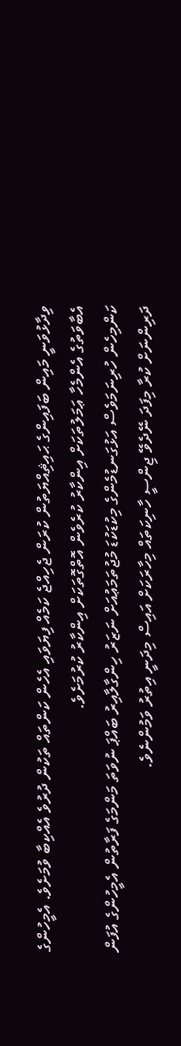ވިދާޅުވަނީ މައިން ބަފައިންގެ ޙައިޘިއްޔަތުން ކުރަން ޖެހިއްޖެ ކަމެއް ފިޔަވައި އެހެން ކަންތައް ތަކުން ދުރުވެ އެއްކިބާ ވުމަށެވެ. އެމީހުންގެ އެބާވަތުގެ އެންމެހާ ޢަމަލުތަކަށް އިންކާރު ކުރެވެން އޮތްގޮތަކަށް އިންކާރު ކުރުމަށެވެ.
ކަންމިހެން ހުރިނަމަވެސް އަޅުގަނޑުމެންގެ މިކުޑަކުޑަ މުޖުތަމަޢުއަށް ނަޒަރު ހިންގާލާއިރު ބައްޕަ ނުވަތަ މަންމަގެ ފަރާތުން އެމީހުންގެ އުފަން ދަރިންނަށް ކުރާ މިފަދަ ނޭދެވޭ ޖިންސީ ހާނިކަތައް މިހާރަކަށް އައިސް މިދަނީ އިތުރު ވަމުންނެވެ.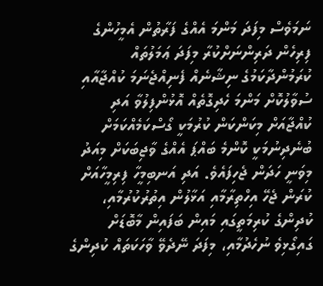ނަމަވެސް މިފަދަ މަންމަ އެއްގެ ފަރާތުން އެމީހުންގެ ފިރިހެން ދަރިންނަށްކުރާ މިފަދަ ޢަމަލުތައް ކުރަމުންދާކަމުގެ ނިޝާނެއް ފެނިއްޖެނަމަ ކުއްޖާއާއި ސުވާލުކޮށް މަންމަ ހެދިގޮތެއް އޮޅުންފިލުވާ އަދި ކުއްޖާއަށް މިކަންކަން ކުރުމަކީ ގޯސްކަމެއްކަމަށް ބުނެދިނުމަކީ ކޮންމެ ބައްޕަ އެއްގެ ވާޖިބަކަށް މިއަދު މިވަނީ ހަދަން ޖެހިފައެވެ. އަދި އަނބިމީހާ ފިރިމީހާއަށް ކުރަން ޖެހޭ އިހްތިރާމާއި އަޅާލުން އިތުރުކުރުމާއި، ކުދިންގެ ކުރިމަތީގައި މައިން ބަފައިން މާބޮޑަށް ގައިގޯޅިވެ ނުހެދުމާއި، މިފަދަ ނޭދެވޭ ވާހަކަތައް ކުދިންގެ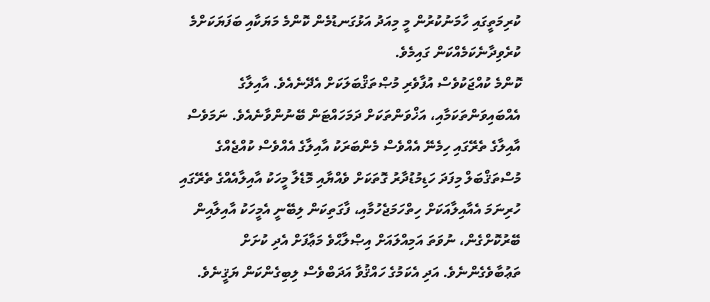ކުރިމަތީގައި ހާމަނުކުރުން މީ މިއަދު އަޅުގަނޑުމެން ކޮންމެ މަޔަކާއި ބަފަޔަކަށްމެ ކުރެވިދާނެކަމެއްކަން ގައިމެވެ.
ކޮންމެ ކުއްޖަކުވެސް އުފާވެރި މުޞްތަޤްބަލަކަށް އެދޭނެއެވެ. އާއިލާގެ އެއްބައިވަންތަކަމާއި، އަޚްވަންތަކަށް ދަމަހައްޓަން ބޭނުންވާނެއެވެ. ނަމަވެސް އާއިލާގެ ތެރޭގައި ހިމެނޭ އެއްވެސް މެންބަރަކު އާއިލާގެ އެއްވެސް ކުއްޖެއްގެ މުސްތަޤްބަލް މިފަދަ ހަޑިމުޑުދާރު ގޮތަކަށް ވެއްޔާއި މޮޑެލާ މީހަކު އާއިލާއެއްގެ ތެރޭގައި ހުރިނަމަ އެއާއިލާއަކަށް ހިތްހަމަޖެހުމާއި، ފާގަތިކަން ލިބޭނީ އެމީހަކު އާއިލާއިން ބޭރުކޮށްގެން، ނުވަތަ އަމިއްލައަށް އިޞްލާޙްވެ މަޢާފަށް އެދި ކުށަށް ތަޢުބާވެގެންނެވެ. އަދި އެކަމުގެ ހައްޤުވާ އަދަބްވެސް ލިބިގެންކަން ޔަޤީނެވެ.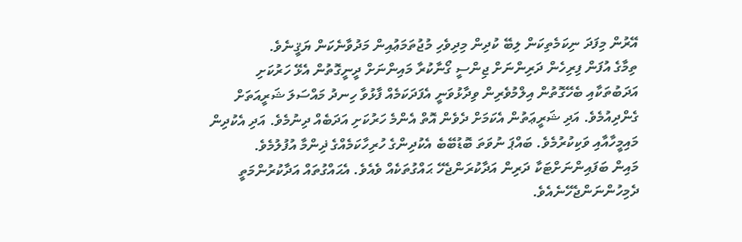އޭރުން މިފަދަ ނިކަމެތިކަން ލިބޭ ކުދިން މިދިވެހި މުޖުތަމަޢުއިން މަދުވާނެކަން ޔަޤީނެވެ.
ތިމާގެ އުފަން ފިރިހެން ދަރިންނަށް ޖިންސީ ގޯނާކުރާ މައިންނަށް ދީނީގޮތުން އެޅޭ ހަރުކަށި އަދަބުތަކާއި ބެހޭގޮތުން އިލްމުވެރިން ވިދާޅުވަނީ އެފަދަކަމެއް ފާޅުވާ ހިނދު މައްސަލަ ޝަރީއަތަށް ގެންދިއުމެވެ. އަދި ޝަރީޢަތުން އެކަމަށް ދެވެން އޮތް އެންމެ ހަރުކަށި އަދަބެއް ދިނުމެވެ. އަދި އެކުދިން މައިމީހާއާއި ވަކިކުރުމެވެ. ބައްޕަ ނުވަތަ ބޮޑުބޭބެ އެކުދިންގެ ހުރިހާކަމެއްގެ ޛިންމާ އުފުލުމެވެ.
މައިން ބަފައިންނަށްޓަކާ ދަރިން އަދާކުރަންޖެހޭ ޙައްގުތަކެއް ވެއެވެ. އެޙައްގުތައް އަދާކުރުންމަތީ ދެމިހުންނަންޖެހޭނެއެވެ.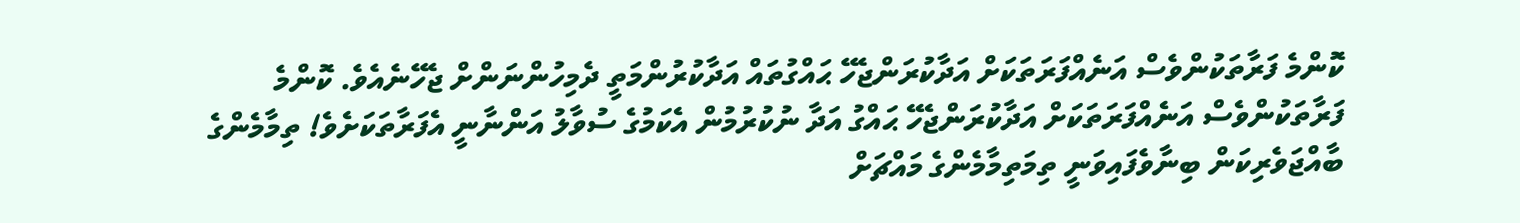ކޮންމެ ފަރާތަކުންވެސް އަނެއްފަރަތަކަށް އަދާކުރަންޖެހޭ ޙައްގުތައް އަދާކުރުންމަތީ ދެމިހުންނަންށް ޖެހޭނެއެވެ. ކޮންމެ ފަރާތަކުންވެސް އަނެއްފަރަތަކަށް އަދާކުރަންޖެހޭ ޙައްގު އަދާ ނުކުރުމުން އެކަމުގެ ސުވާލު އަންނާނީ އެފަރާތަކަށެވެ! ތިމާމެންގެ ބާއްޖަވެރިކަން ބިނާވެފައިވަނީ ތިމަތިމާމެންގެ މައްޗަށް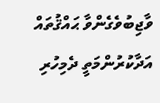ވާޖިބުވެގެންވާ ޙައްޤުތައް އަދާކުރުންމަތީ ދެމިހުރި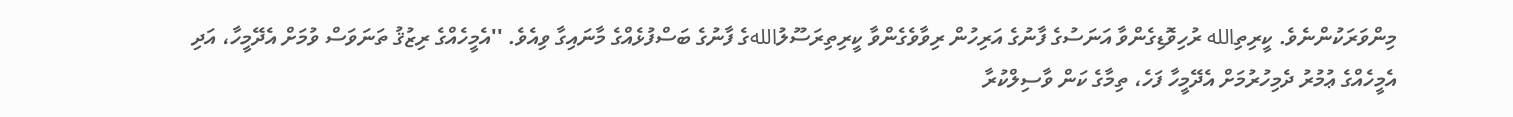މިންވަރަކުންނެވެ. ކީރިތިالله ރުހިވޮޑިގެންވާ އަނަސުގެ ފާނުގެ އަރިހުން ރިވާވެގެންވާ ކީރިތިރަސޫލުاللهގެ ފާނުގެ ބަސްފުޅެއްގެ މާނައިގާ ވިއެވެ. ''އެމީހެއްގެ ރިޒުޤު ތަނަވަސް ވުމަށް އެދޭމީހާ، އަދި އެމީހެއްގެ ޢުމުރު ދެމިހުރުމަށް އެދޭމީހާ ފަހެ، ތިމާގެ ކަން ވާސިލްކުރާ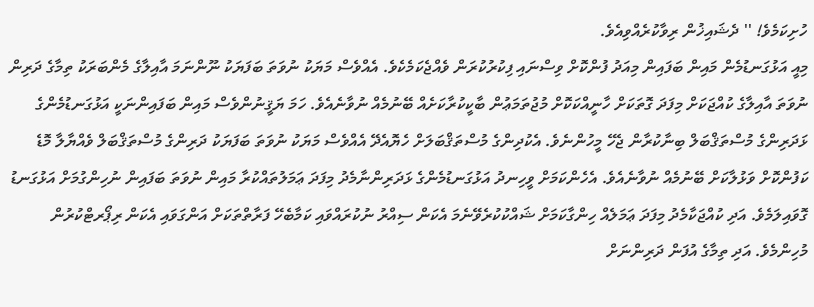ހުށިކަމެވެ! '' ދެޝައިޚުން ރިވާކުރެއްވިއެވެ.
މިއީ އަޅުގަނޑުމެން މައިން ބަފައިން މިއަދު ފުންކޮށް ވިސްނައި ފިކުރުކުރަން ވެއްޖެކަމެކެވެ. އެއްވެސް މަޔަކު ނުވަތަ ބަފަޔަކު ނޫންނަމަ އާއިލާގެ މެންބަރަކު ތިމާގެ ދަރިން ނުވަތަ އާއިލާގެ ކުއްޖަކަށް މިފަދަ ގޮތަކަށް ހާނީއްކަކޮށް މުޖުތަމަޢުން ބާކީކުރާކަށެއް ބޭނުމެއް ނުވާނެއެވެ. ހަމަ ޔަޤީނުންވެސް މައިން ބަފައިންނަކީ އަޅުގަނޑުމެންގެ ޅަދަރިންގެ މުސްތަޤްބަލް ބިނާކުރާން ޖެހޭ މީހުންނެވެ. އެކުދިންގެ މުސްތަޤްބަލަށް ހެޔޮއެދޭ އެއްވެސް މަޔަކު ނުވަތަ ބަފަޔަކު ދަރިންގެ މުސްތަޤްބަލް ވެއްޔާލާ މޮޑެ ކަފުންކޮށް ވަޅުލާކަށް ބޭނުމެއް ނުވާނެއެވެ. އެހެންކަމަށް ވީހިނދު އަޅުގަނޑުމެންގެ ޅަދަރިންނާމެދު މިފަދަ ޢަމަލުތައްކުރާ މައިން ނުވަތަ ބަފައިން ނުހިންގުމަށް އަޅުގަނޑު ގޮވައިލަމެވެ. އަދި ކުއްޖަކާމެދު މިފަދަ ޢަމަލެއް ހިންގާކަމަށް ޝައްކުކުރެވޭނެމަ އެކަން ސިއްރު ނުކުރައްވައި ކަމާބެހޭ ފަރާތްތަކަށް އަންގަވައި އެކަން ރިޕޯރޓްކުރުން މުހިންމެވެ. އަދި ތިމާގެ އުފަން ދަރިންނަށް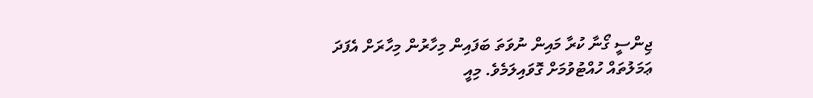ޖިންސީ ގޯނާ ކުރާ މައިން ނުވަތަ ބަފައިން މިހާރުން މިހާރަށް އެފަދަ ޢަމަލުތައް ހުއްޓުވުމަށް ގޮވައިލަމެވެ. މިއީ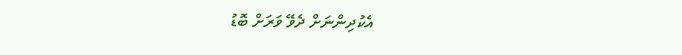އެކުދިންނަށް ދެވޭ ވަރަށް ބޮޑު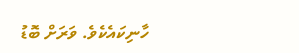ހާނިކައެކެވެ. ވަރަށް ބޮޑު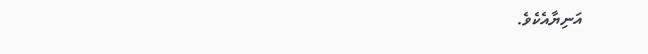އަނިޔާއެކެވެ.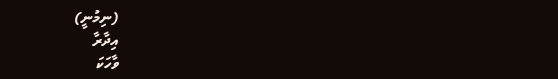(ނިމުނީ)
އިދާރާ
ވާހަކަ